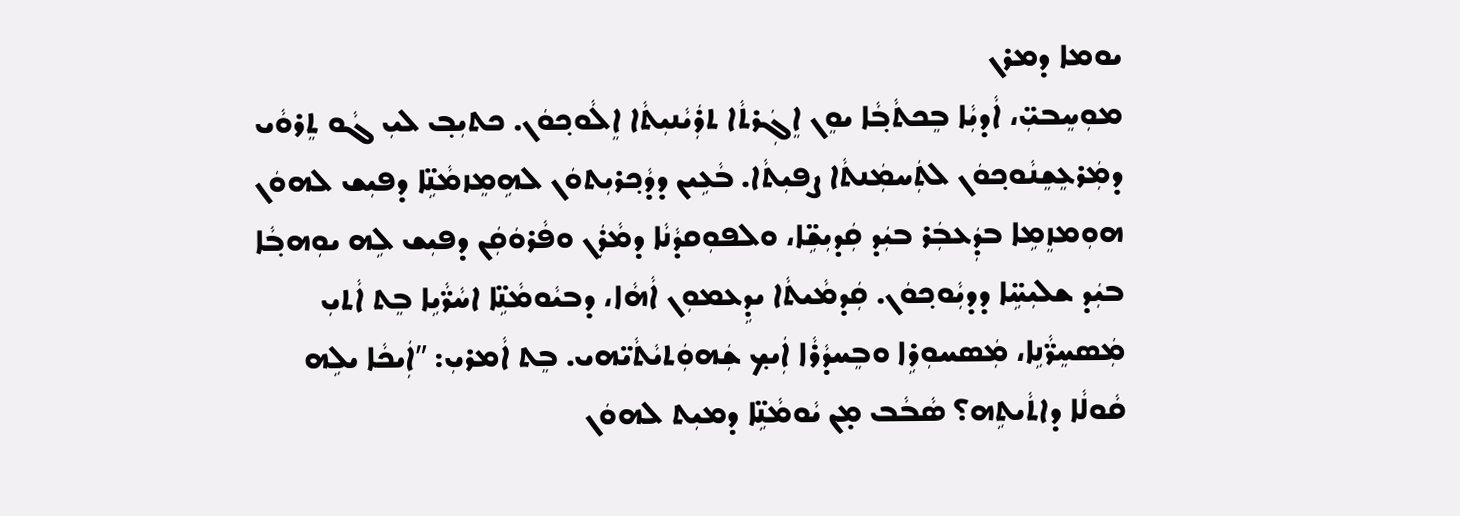ܝܘܡܐ ܕܡܪܢ
ܡܘܼܚܸܒܝܼ̈، ܐܵܕܝܼܵܐ ܒܸܟܬܵܒ݂ܵܐ ܝܘܸܢ ܐܸܓܲܪܬܵ‌ܐ ܬܪܲܝܵܢܝܼܬܵ‌ܐ ܐܸܠܵܘܟ݂ܘܿܢ. ܟܬܝܼܒ݂ ܠܝܼ ܓܵܘ ܬܸܪܘܵܝ ܕܡܲܪܥܸܫܸܢܵܘܟ݂ܘܿܢ ܠܬܲܚܡܲܢܬܵ‌ܐ ܨܦܝܼܬܵ‌ܐ. ܒܵܥܹܝܢ ܕܕܵܟ݂ܪܝܼܬܘܿܢ ܠܗܹܡܸܙܡܵܢܹ̈ܐ ܕܦܝܼܫ ܠܗܘܿܢ ܗܘܼܡܙܸܡܹܐ ܒܕܲܥܒܲܪ ܒܝܲܕ ܩܲܕܝܼܫܹ̈ܐ، ܘܠܦܘܼܩܕܵܢܵܐ ܕܡܵܪܲܢ ܘܦܵܪܘܿܩܲܢ ܕܦܝܼܫ ܠܹܗ ܝܘܼܗܒ݂ܵܐ ܒܝܲܕ ܫܠܝܼܚܹ̈ܐ ܕܕܝܼܵܘܟ݂ܘܿܢ. ܩܲܕܡܵܝܬܵ‌ܐ ܝܕܹܥܡܘܼܢ ܐܵܗܵܐ، ܕܒܝܵܘܡܵܢܹ̈ܐ ܐܚܵܪ̈ܵܝܹܐ ܒܸܬ ܐܵܬ‌ܝܼ ܡܲܣܚܸܪ̈ܵܢܹܐ، ܡܲܣܚܘܼܪܹܐ ܘܒܸܚܕܵܪܵܐ ܐܲܝܟ݂ ܫܲܗܘܲܬܝܵܬܵܝ̈ܗ‌ܝ. ܒܸܬ ܐܵܡܪܝܼ: ”ܐܲܝܟܵܐ ܝܠܹܗ ܩܵܘܠܵܐ ܕܐܬܵܝܬܹܗ؟ ܣܵܒܵܒ ܡ̣ܢ ܝܵܘܡܵܢܹ̈ܐ ܕܡܝܼܬ ܠܗܘܿܢ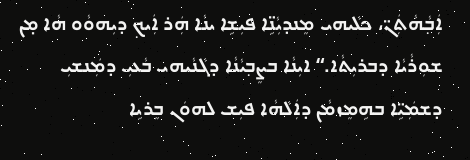ܐܲܒ݂ܵܗܵܬܲܢ̈، ܟܠܵܝܗ‌ܝ ܡܸܢܕܝܼܵܢܹ̈ܐ ܦܝܼܫܹܐ ܝܢܵܐ ܗܲܪ ܐܲܝܟ݂ ܕܝܼܗܘܵܘ ܗܵܐ ܡ̣ܢ ܫܘܼܪܵܝܵܐ ܕܒܪܝܼܬܵ‌ܐ.“ ܐܝܼܢܵܐ ܒܨܸܒ݂ܝܵܢܵܐ ܕܓܵܢܵܝܗ‌ܝ ܒܵܥܝܼ ܕܡܲܢܫܝܼ ܕܫܡܲܝܹ̈ܐ ܒܗܹܡܸܙܡܵܢ ܕܐܲܠܵܗܵܐ ܦܝܼܫ ܠܗܘܿܢ ܒܸܪܝܹܐ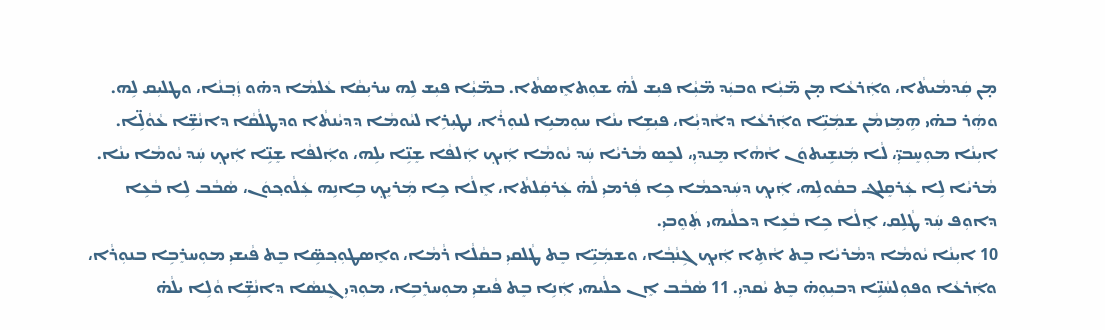ܡ̣ܢ ܩܲܕܡܵܝܬܵ‌ܐ، ܘܐܲܪܥܵܐ ܡ̣ܢ ܡ̈ܝܼܵܐ ܘܒܝܲܕ ܡ̈ܝܼܵܐ ܦܝܼܫ ܠܵܗ̇ ܫܘܼܬܐܸܣܬܵ‌ܐ. ܒܡ̈ܝܼܵܐ ܦܝܼܫ ܠܹܗ ܚܪܝܼܩܵܐ ܥܵܠܡܵܐ ܕܗ̇ܘ ܙܲܒ݂ܢܵܐ، ܘܛܠܝܼܩ ܠܹܗ. ܘܗܲܪ ܒܗ̇ܝ ܗܹܡܸܙܡܵܢ ܫܡܲܝܹ̈ܐ ܘܐܲܪܥܵܐ ܕܐܵܕܝܼܵܐ، ܦܝܼܫܹܐ ܝܢܵܐ ܚܘܼܡܝܹܐ ܠܢܘܼܪܵܐ، ܢܛܝܼܪܹܐ ܠܝܵܘܡܵܐ ܕܕܝܵܢܬܵ‌ܐ ܘܕܛܠܵܩܵܐ ܕܐܢܵܫܹ̈ܐ ܥܵܘܵܠܹ̈ܐ. ܐܝܼܢܵܐ ܡܘܼܚܸܒܝܼ̈، ܠܵܐ ܡܲܢܫܹܝܬܘܿܢ ܐܵܗܵܐ ܡܸܢܕܝܼ، ܠܟܸܣ ܡܵܪܝܵܐ ܚܲܕ ܝܵܘܡܵܐ ܐܲܝܟ݂ ܐܲܠܦܵܐ ܫܸܢܹ̈ܐ ܝܠܹܗ، ܘܐܲܠܦܵܐ ܫܸܢܹ̈ܐ ܐܲܝܟ݂ ܚܲܕ ܝܵܘܡܵܐ ܝܢܵܐ. ܡܵܪܝܵܐ ܠܹܐ ܥܲܪܩܸܠܔ ܒܩܵܘܠܹܗ، ܐܲܝܟ݂ ܕܚܲܕܟܡܵܐ ܟܹܐ ܦܲܪܡܝܼ ܠܵܗ̇ ܥܲܪܩܲܠܬܵ‌ܐ، ܐܸܠܵܐ ܟܹܐ ܡܲܪܝܸܟ݂ ܒܹܐܢܹܗ ܥܲܠܵܘܟ݂ܘܿܢ، ܣܵܒܵܒ ܠܹܐ ܒܵܥܹܐ ܕܐܘܼܦ ܚܲܕ ܛܵܠܹܩ، ܐܸܠܵܐ ܟܹܐ ܒܵܥܹܐ ܕܟܠܵܝܗ‌ܝ ܬܲܘܸܒܝܼ.
10 ܐܝܼܢܵܐ ܝܵܘܡܵܐ ܕܡܵܪܝܵܐ ܒܸܬ ܐܵܬܹ‌ܐ ܐܲܝܟ݂ ܓܹܢܵܒ݂ܵܐ، ܘܫܡܲܝܹ̈ܐ ܒܸܬ ܛܵܠܩܝܼ ܒܩܵܠܵܐ ܪܵܡܵܐ، ܘܐܸܣܛܘܼܟ݂ܣܹ̈ܐ ܒܸܬ ܦܵܝܫܝܼ ܡܘܼܚܪܸܒܹܐ ܒܢܘܼܪܵܐ، ܘܐܲܪܥܵܐ ܘܦܘܼܠܚܵܢܹ̈ܐ ܕܒܝܼܘܼܗ̇ ܒܸܬ ܝܵܩܕܝܼ. 11 ܣܵܒܵܒ ܐܸܢ ܟܠܵܝܗ‌ܝ ܐܲܢܹܐ ܒܸܬ ܦܵܝܫܝܼ ܡܘܼܚܪܸܒܹܐ، ܡܘܼܕܝܼ ܓܸܢܣܵܐ ܕܐܢܵܫܹ̈ܐ ܘܵܠܹܐ ܝܠܵܗ̇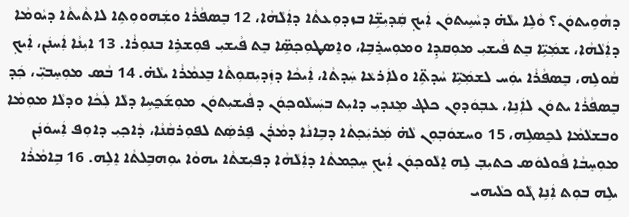ܕܗܵܘܹܝܬܘܿܢ؟ ܘܵܠܹܐ ܝܠܵܗ̇ ܕܚܵܝܹܝܬܘܿܢ ܐܲܝܟ݂ ܩܲܕܝܼܫܹ̈ܐ ܒܙܕܘܼܥܬܵ‌ܐ ܕܐܲܠܵܗܵܐ، 12 ܒܸܣܦܵܪܵܐ ܘܫܲܗܘܘܼܬܹ‌ܐ ܠܐܬܵܝܬܵ‌ܐ ܕܝܵܘܡܵܐ ܕܐܲܠܵܗܵܐ، ܫܡܲܝܹ̈ܐ ܒܸܬ ܦܵܝܫܝܼ ܡܘܼܩܕܹܐ ܘܡܘܼܚܪܸܒܹܐ، ܘܐܸܣܛܘܼܟ݂ܣܹ̈ܐ ܒܸܬ ܦܵܝܫܝܼ ܦܘܼܫܪܹܐ ܒܢܘܼܪܵܐ. 13 ܐܝܼܢܵܐ ܐܲܚܢܲܢ، ܐܲܝܟ݂ ܩܵܘܠܹܗ، ܒܸܣܦܵܪܵܐ ܝܘܲܚ ܠܫܡܲܝܹ̈ܐ ܚܵܕܬܹ̈‌ܐ ܘܠܐܲܪܥܵܐ ܚܲܕܬܵ‌ܐ، ܐܲܝܟܵܐ ܕܙܲܕܝܼܩܘܼܬܵ‌ܐ ܒܸܥܡܵܪܵܐ ܝܠܵܗ̇. 14 ܒܵܣ ܡܘܼܚܸܒܝܼ̈، ܟܲܕ ܒܸܣܦܵܪܵܐ ܝܬܘܿܢ ܠܐܲܢܹܐ، ܥܒ݂ܘܿܕܘܼܢ ܟܠܔ ܡܸܢܕܝܼ ܕܐܝܼܬ ܒܚܲܝܠܵܘܟ݂ܘܿܢ ܕܦܵܝܫܝܼܬܘܿܢ ܡܘܼܫ݇ܟ̰ܚܹܐ ܕܠܵܐ ܠܲܟܵܐ ܘܕܠܵܐ ܡܘܼܡܵܐ ܘܒܫܠܵܡܵܐ ܠܟܸܣܠܹܗ، 15 ܘܚܫܘܿܒ݂ܘܼܢ ܠܵܗ̇ ܡܲܪܝܲܟ݂ܬܵ‌ܐ ܕܒܹܐܢܵܐ ܕܡܵܪܲܢ ܦܸܪܣܲܬ ܠܦܘܼܪܩܵܢܵܐ، ܕܵܐܟ݂ܝܼ ܕܐܘܼܦ ܐܲܚܘܿܢܲܢ ܡܘܼܚܸܒܵܐ ܦܵܘܠܘܿܣ ܟܬܝܼܒ݂ ܠܹܗ ܐܸܠܵܘܟ݂ܘܿܢ ܐܲܝܟ݂ ܚܸܟ݂ܡܬܵ‌ܐ ܕܐܲܠܵܗܵܐ ܕܦܝܼܫܬܵ‌ܐ ܝܗܘܵܐ ܝܘܼܗܒܹܠܬܵ‌ܐ ܐܸܠܹܗ. 16 ܒܹܐܡܵܪܵܐ ܝܠܹܗ ܒܘܼܬ ܐܲܢܹܐ ܓܵܘ ܟܠܵܝܗ‌ܝ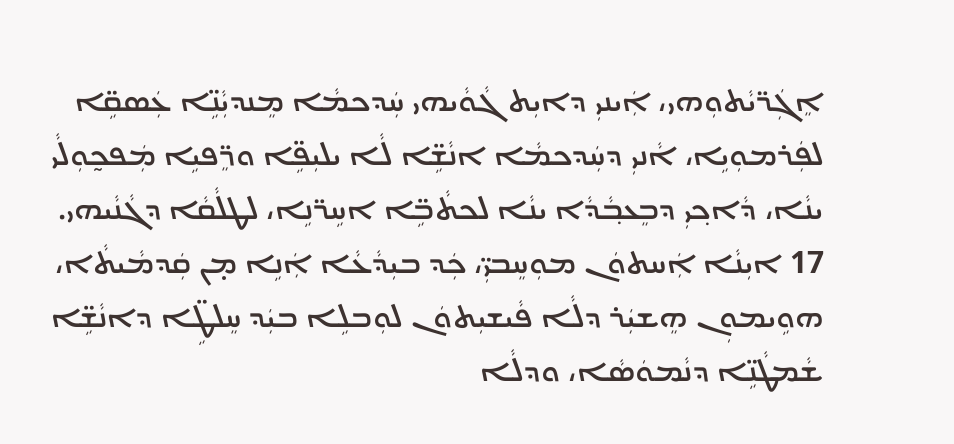ܐܸܓܲܪ̈ܝܵܬܘܼܗ‌ܝ، ܐܲܝܢܝܼ ܕܐܝܼܬ ܓܵܘܵܝܗ‌ܝ ܚܲܕܟܡܵܐ ܡܸܢܕܝܼܵܢܹ̈ܐ ܥܲܣܩܹ̈ܐ ܠܦܲܪܡܘܼܝܹܐ، ܐܵܢܝܼ ܕܚܲܕܟܡܵܐ ܐܢܵܫܹ̈ܐ ܠܵܐ ܝܠܝܼܦܹ̈ܐ ܘܪܸ̈ܦܝܹܐ ܡܲܦܟ̰ܘܼܠܵܝ ܝܢܵܐ، ܕܵܐܟ݂ܝܼ ܕܒܸܥܒ݂ܵܕܵܐ ܝܢܵܐ ܠܟܬܵܒܹ̈ܐ ܐܚܹܪ̈ܢܹܐ، ܠܛܠܵܩܵܐ ܕܓܵܢܵܝܗ‌ܝ. 17 ܐܝܼܢܵܐ ܐܲܚܬܘܿܢ ܡܘܼܚܸܒܝܼ̈، ܟܲܕ ܒܝܼܕܵܥܵܐ ܐܲܢܹܐ ܡ̣ܢ ܩܲܕܡܵܝܬܵ‌ܐ، ܗܘܹܝܡܘܼܢ ܗܸܫܝܲܪ ܕܠܵܐ ܦܵܝܫܝܼܬܘܿܢ ܠܘܼܒܠܹܐ ܒܝܲܕ ܚܸܠܛܹ̈ܐ ܕܐܢܵܫܹ̈ܐ ܫܵܡܛܵܢܹ̈ܐ ܕܢܵܡܘܿܣܵܐ، ܘܕܠܵܐ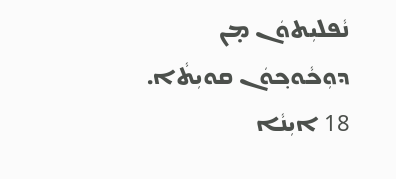ܢܵܦܠܝܼܬܘܿܢ ܡ̣ܢ ܕܘܼܟܵܘܟ݂ܘܿܢ ܩܘܝܼܬܵ‌ܐ. 18 ܐܝܼܢܵܐ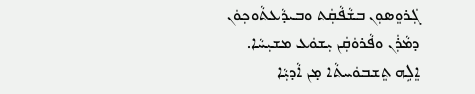ܓܲܪܘܸܣܘܼܢ ܒܫܵܦܵܩܲܬ ܘܒܝܕܵܥܬܵܘܟ݂ܘܿܢ ܕܡܵܪܲܢ ܘܦܵܪܘܿܩܲܢ ܝܼܫܘܿܥ ܡܫܝܼܚܵܐ. ܐܸܠܹܗ ܬܸܫܒܘܿܚܬܵ‌ܐ ܡ̣ܢ ܐܵܕܝܼܵܐ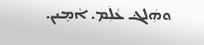ܘܗܲܠܔ ܥܵܠܲܡ. ܐܵܡܹܝܢ.